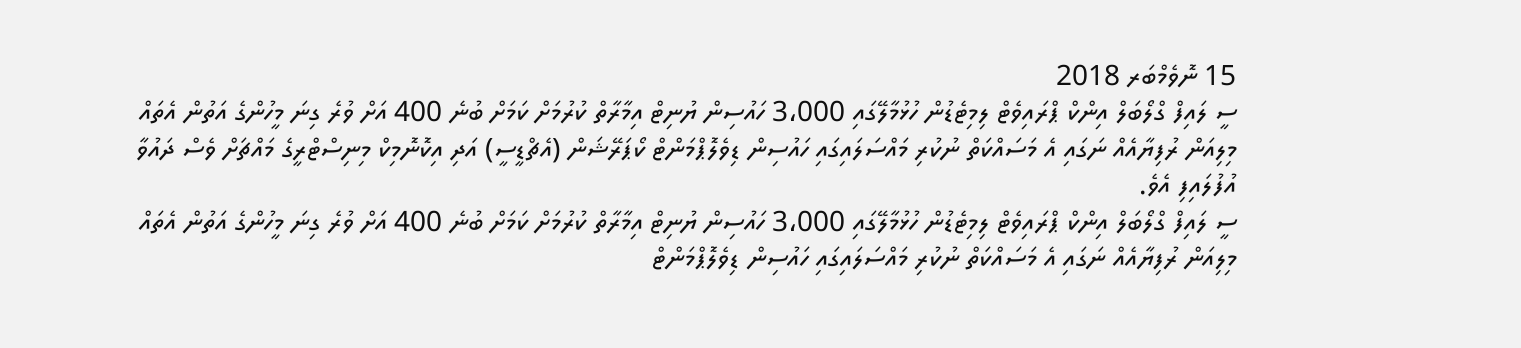15 ނޮވެމްބަރ 2018
ސީ ލައިފް ގްލޯބަލް އިންކް ޕްރައިވެޓް ލިމިޓެޑުން ހުޅުމާލޭގައި 3،000 ހައުސިން ޔުނިޓް އިމާރާތް ކުރުމަށް ކަމަށް ބުނެ 400 އަށް ވުރެ ގިނަ މީހުންގެ އަތުން އެތައް މިލިއަން ރުފިޔާއެއް ނަގައި އެ މަސައްކަތް ނުކުރި މައްސަލައިގައި ހައުސިން ޑިވެލޮޕްމަންޓް ކޯޕަރޭޝަން (އެޗްޑީސީ) އަދި އިކޮނޮމިކް މިނިސްޓްރީގެ މައްޗަށް ވެސް ދައުވާ އުފުލައިފި އެވެ.
ސީ ލައިފް ގްލޯބަލް އިންކް ޕްރައިވެޓް ލިމިޓެޑުން ހުޅުމާލޭގައި 3،000 ހައުސިން ޔުނިޓް އިމާރާތް ކުރުމަށް ކަމަށް ބުނެ 400 އަށް ވުރެ ގިނަ މީހުންގެ އަތުން އެތައް މިލިއަން ރުފިޔާއެއް ނަގައި އެ މަސައްކަތް ނުކުރި މައްސަލައިގައި ހައުސިން ޑިވެލޮޕްމަންޓް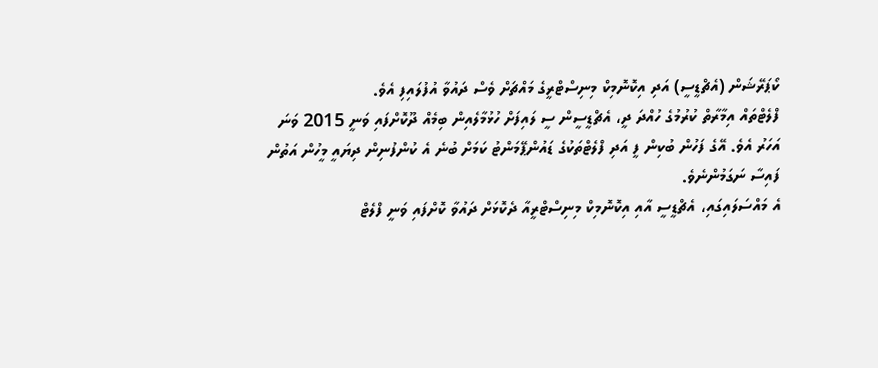ކޯޕަރޭޝަން (އެޗްޑީސީ) އަދި އިކޮނޮމިކް މިނިސްޓްރީގެ މައްޗަށް ވެސް ދައުވާ އުފުލައިފި އެވެ.
ފްލެޓްތައް އިމާރާތް ކުރުމުގެ ހުއްދަ ދީ، އެޗްޑީސީން ސީ ލައިފަށް ހުޅުމާލެއިން ބިމެއް ދޫކޮށްފައި ވަނީ 2015 ވަނަ އަހަރު އެވެ. އޭގެ ފަހުން ބުކިން ފީ އަދި ފްލެޓްތަކުގެ ޑައުންޕޭމަންޓު ކަމަށް ބުނެ އެ ކުންފުނިން ދިޔައީ މީހުން އަތުން ފައިސާ ނަގަމުންނެވެ.
އެ މައްސަލައިގައި، އެޗްޑީސީ އާއި އިކޮނޮމިކް މިނިސްޓްރީއާ ދެކޮޅަށް ދައުވާ ކޮށްފައި ވަނީ ފްލެޓް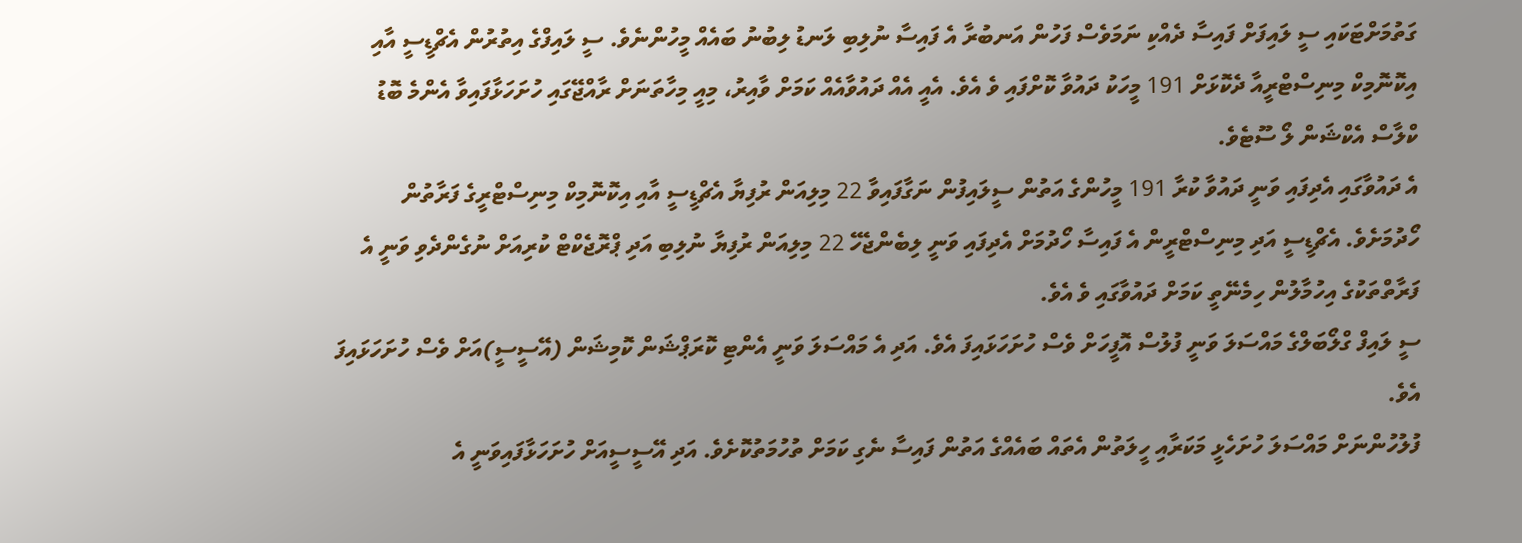ގަތުމަށްޓަކައި ސީ ލައިފަށް ފައިސާ ދެއްކި ނަމަވެސް ފަހުން އަނބުރާ އެ ފައިސާ ނުލިބި ލަނޑު ލިބުނު ބައެއް މީހުންނެވެ. ސީ ލައިފްގެ އިތުރުން އެޗްޑީސީ އާއި އިކޮނޮމިކް މިނިސްޓްރީއާ ދެކޮޅަށް 191 މީހަކު ދައުވާ ކޮށްފައި ވެ އެވެ. އެއީ އެއް ދައުވާއެއް ކަމަށް ވާއިރު، މިއީ މިހާތަނަށް ރާއްޖޭގައި ހުށަހަޅާފައިވާ އެންމެ ބޮޑު ކްލާސް އެކްޝަން ލޯ ސޫޓެވެ.
އެ ދައުވާގައި އެދިފައި ވަނީ ދައުވާ ކުރާ 191 މީހުންގެ އަތުން ސީލައިފުން ނަގާފައިވާ 22 މިލިއަން ރުފިޔާ އެޗްޑީސީ އާއި އިކޮނޮމިކް މިނިސްޓްރީގެ ފަރާތުން ހޯދުމަށެވެ. އެޗްޑީސީ އަދި މިނިސްޓްރީން އެ ފައިސާ ހޯދުމަށް އެދިފައި ވަނީ ލިބެންޖެހޭ 22 މިލިއަން ރުފިޔާ ނުލިބި އަދި ޕްރޮޖެކްޓް ކުރިއަށް ނުގެންދެވި ވަނީ އެ ފަރާތްތަކުގެ އިހުމާލުން ހިމެނޭތީ ކަމަށް ދައުވާގައި ވެ އެވެ.
ސީ ލައިފް ގްލޯބަލްގެ މައްސަލަ ވަނީ ފުލުސް އޮފީހަށް ވެސް ހުށަހަޅައިފަ އެވެ. އަދި އެ މައްސަލަ ވަނީ އެންޓި ކޮރަޕްޝަން ކޮމިޝަން (އޭސީސީ)އަށް ވެސް ހުށަހަޅައިފަ އެވެ.
ފުލުހުންނަށް މައްސަލަ ހުށަހެޅީ މަކަރާއި ހީލަތުން އެތައް ބައެއްގެ އަތުން ފައިސާ ނެގި ކަމަށް ތުހުމަތުކޮށެވެ. އަދި އޭސީސީއަށް ހުށަހަޅާފައިވަނީ އެ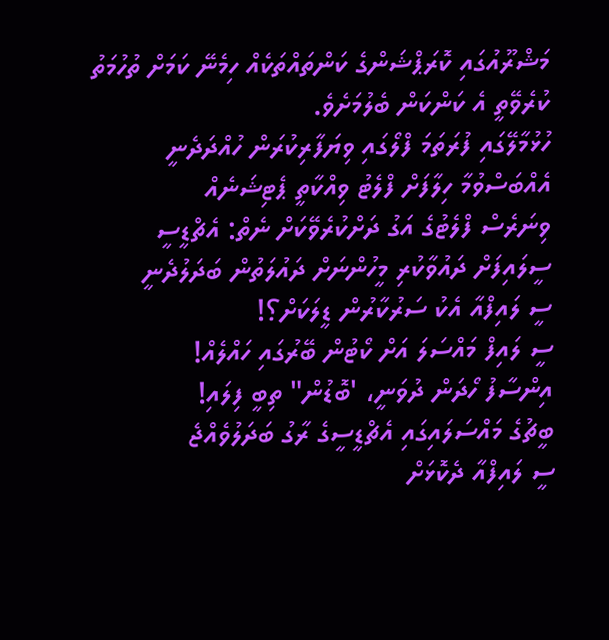މަޝްރޫއުގައި ކޮރަޕްޝަންގެ ކަންތައްތަކެއް ހިމެނޭ ކަމަށް ތުހުމަތު ކުރެވޭތީ އެ ކަންކަން ބެލުމަށެވެ.
ހުޅުމާލޭގައި ފުރަތަމަ ފްލޯގައި ވިޔަފާރިކުރަން ހުއްދަދެނީ
އެއްބަސްވުމާ ހިލާފަށް ފްލެޓު ވިއްކާތީ ޕެޓިޝަނެއް
ވިނަރެސް ފްލެޓުގެ އަގު ދަށްކުރެވޭކަށް ނެތް: އެޗްޑީސީ
ސީލައިފަށް ދައުވާކުރި މީހުންނަށް ދައުލަތުން ބަދަލުދެނީ
ސީ ލައިފްއާ އެކު ސަރުކާރުން ޑީލަކަށް؟!
ސީ ލައިފް މައްސަލަ އަށް ކޯޓުން ބޭރުގައި ހައްލެއް!
އިންސާފު ހޯދަން ދުވަނީ، 'ބޮޑުން" ތިބީ ފިލައި!
ބީޗުގެ މައްސަލައިގައި އެޗްޑީސީގެ ރާގު ބަދަލުވެއްޖެ
ސީ ލައިފްއާ ދެކޮޅަށް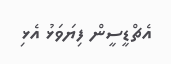އެޗްޑީސީން ފިޔަވަޅު އެޅި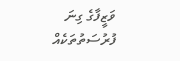ވަޒީފާގެ ގިނަ ފުރުސަތުތަކެއް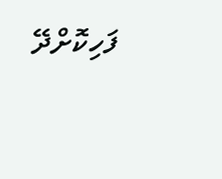ފަހިކޮށްދޭ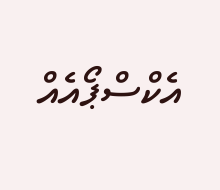އެކްސްޕޯއެއް